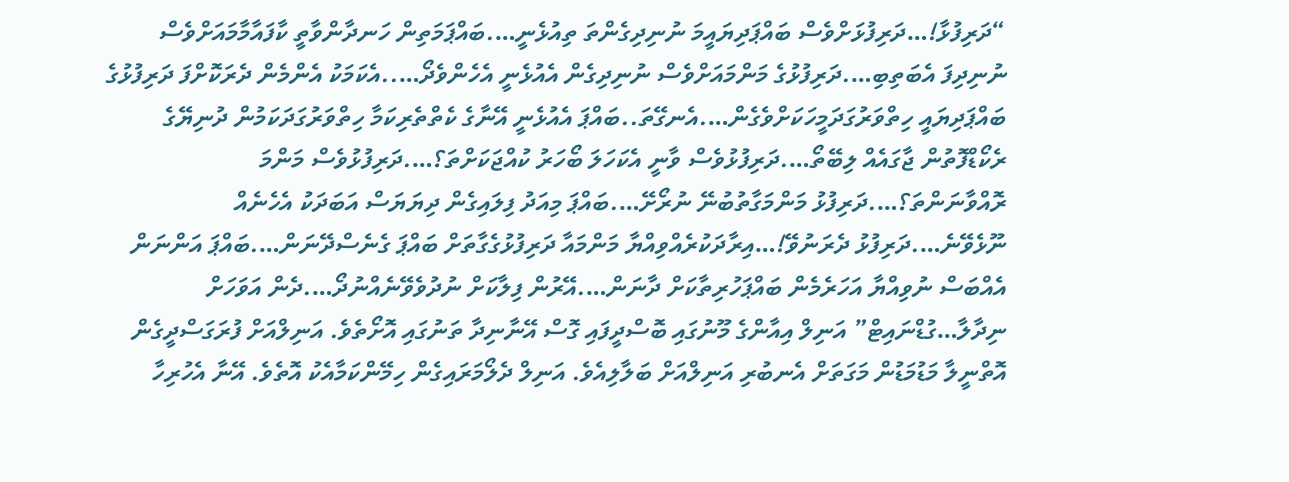“ދަރިފުޅާ!…ދަރިފުޅަށްވެސް ބައްޕަދިޔައީމަ ނުނިދިގެންތަ ތިއުޅެނީ….ބައްޕަމަތިން ހަނދާންވާތީ ކާފައާމާމައަށްވެސް ނުނިދިފަ އެބަތިބި….ދަރިފުޅުގެ މަންމައަށްވެސް ނުނިދިގެން އެއުޅެނީ އެހެންވެދޯ…..އެކަމަކު އެންމެން ދެރަކޮށްފަ ދަރިފުޅުގެ ބައްޕަދިޔައީ ހިތްވަރުގަދަމީހަކަށްވެގެން….އެނގޭތަ..ބައްޕަ އެއުޅެނީ އޭނާގެ ކެތްތެރިކަމާ ހިތްވަރުގަދަކަމުން ދުނިޔޭގެ ރެކޯޑްފޮތުން ޖާގައެއް ލިބޭތޯ….ދަރިފުޅުވެސް ވާނީ އެކަހަލަ ބޯހަރު ކުއްޖަކަށްތަ؟….ދަރިފުޅުވެސް މަންމަ ރޮއްވާނަންތަ؟….ދަރިފުޅު މަންމަގާތުބުނޭ ނުރޯށޭ….ބައްޕަ މިއަދު ފިލައިގެން ދިޔަޔަސް އަބަދަކު އެހެނެއް ނޫޅެވޭނެ….ދަރިފުޅު ދެރަނުވޭ!…އިރާދަކުރެއްވިއްޔާ މަންމައާ ދަރިފުޅުގެގާތަށް ބައްޕަ ގެނެސްދޭނަން….ބައްޕަ އަންނަން އެއްބަސް ނުވިއްޔާ އަހަރެމެން ބައްޕަހުރިތާކަށް ދާނަން….އޭރުން ފިލާކަށް ނުދުވެވޭނެއްނުދޯ….ދެން އަވަހަށް ނިދާލާ…ގުޑްނައިޓް” އަނިލް އިއާންގެ މޫނުގައި ބޮސްދީފައި ގޮސް އޭނާނިދާ ތަނުގައި އޮށޯތެވެ. އަނިލްއަށް ފުރަގަސްދީގެން އޮތްނީލާ މަޑުމަޑުން މަގަތަށް އެނބުރި އަނިލްއަށް ބަލާލިއެވެ. އަނިލް ދެލޯމަރައިގެން ހިމޭންކަމާއެކު އޮތެވެ. އޭނާ އެހުރިހާ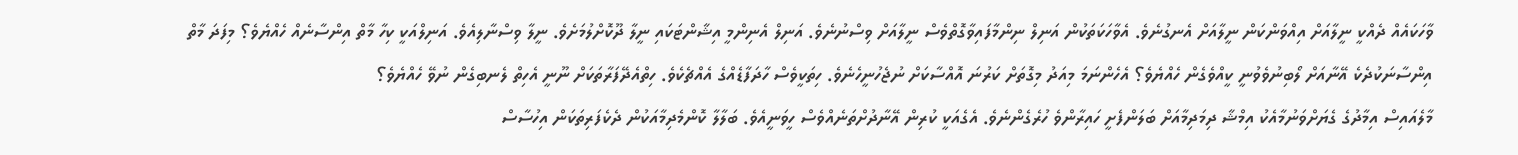ވާހަކައެއް ދެއްކީ ނީލާއަށް އިއްވަންކަން ނީލާއަށް އެނގުނެވެ. އެވާހަކަތަކުން އަނިލް ނިންމާފައިވާގޮތްވެސް ނީލާއަށް ވިސްނުނެވެ. އަނިލް އެނިންމީ އިޝާންޓަކައި ނީލާ ދޫކޮށްލުމަށެވެ. ނީލާ ވިސްނާލިއެވެ. އަނިލްއަކީ ކިހާ މާތް އިންސާނެއް ހެއްޔެވެ؟ މިފަދަ މާތް އިންސާނަކުދެކެ އޭނާއަށް ލޯބިނުވެވުނީ ކީއްވެގެން ހެއްޔެވެ؟ އެހެންނަމަ މިއަދު މިގޮތަށް ކަރުނަ އޮއްސާކަށް ނުޖެހުނީހެނެވެ. ހިތަކީވެސް ހާދަފާޑެއްގެ އެއްޗެކެވެ. ހިތްއެދޭފަރާތަކަށް ނޫނީ އެހިތް ލެނބިގެން ނުވޭ ހެއްޔެވެ؟
މާލެއައިސް އިމާދުގެ ގެޔަށްވަނުމާއެކު އިމްޝާ ދިމަދިމާއަށް ބަލަންފެށީ ހައިރާންވެ ހުރެގެންނެވެ. އެގެއަކީ ކުރިން އޭނާދުށްތަނެއްވެސް ހީވަނީއެވެ. ބަލާލާ ކޮންމެދިމާއަކުން ދެކެފަރިތަކަން އިހުސާސް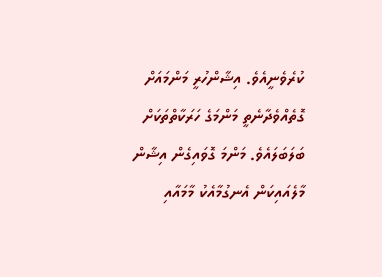ކުރެވެނީއެވެ. އިޝާންހުރީ މަންމައަށް ގޮތެއްވެދާނެތީ މަންމަގެ ހަރަކާތްތަކަށް ބަލަބަލައެވެ. މަންމަ ގޮވައިގެން އިޝާން މާލެއައިކަން އެނގުމާއެކު މާމައާއި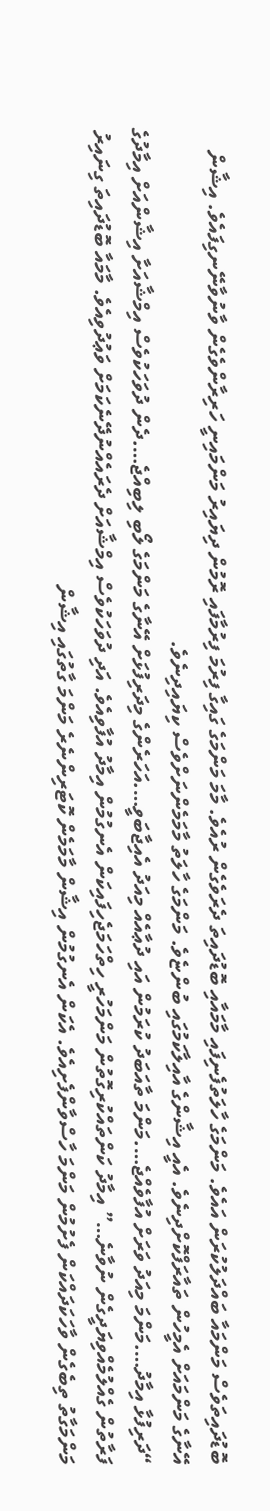ބޮޑުދައިތަވެސް މަންމައާ ބައްދަލުކުރަން އައެވެ. މަންމަގެ ހާލަތުފެނިފައި މާމައާއި ބޮޑުދައިތަ ދެރަވެގެން ރުއެވެ. މާމަ މަންމަގެ ގައިގާ ފިރުމަ ފިރުމާފައި ރޮމުން ދިޔައިރު މަންމައިނީ ހަރިރާންވެގެން ވާނުވާނޭނގިފައެވެ. އިޝާން އޭނާގެ މަންމައަށް އެމީހުން ތައާރަފްކޮށްދިނެވެ. އެއީ އިޝާންގެ އާއިލާކަމުގައި ބުންޏެވެ. މަންމަގެ ހާލަތު މާމަމެންނަށްވެސް ކިޔައިދިނެވެ.
“ދަރިފުޅާ އިމާދު….މަންމަ މިއަދު ވަރަށް އުފާވެއްޖެ….މަންމަ ތާއަބަދު ކުރަމުން އައި ދުޢާއެއް މިއަދު އެއިޖާބަވީ….އަހަރެންގެ މިދަރިފުޅަށް އޭނާގެ މަންމަގެ ލޯބި ލިބިއްޖެ….ދެން ދުވަހަކުވެސް އިމްޝާއަށާ އިޝާންއަށް އިމާދުގެ ފަރާތުން ގެއްލުމެއްވިޔަދީގެން ނުވާނެ…” އިމާދު ކަންތައްކުރިގޮތުން މަންމަހުރީ ހިތްހަމަޖެހިފައިކަން އެނގުމުން އިމާދު އުފާވިއެވެ. އަދި ދުވަހަކުވެސް އިމްޝާއަށް ދެރައެއްނުދޭނެކަމަށް ވަޢުދުވިއެވެ. މާމައާ ބޮޑުދައިތަ ގިނައިރު މަންމަގާތު ތިބެގެން ވާހަކަދައްކަން ފެށުމުން މަންމަ ހާސްވާންފެށިއެވެ. އެކަން އެނގުމުން އިޝާން މާމަމެން ކޮޓަރިންނެރެ މަންމަ ގާތުގައި އިޝާން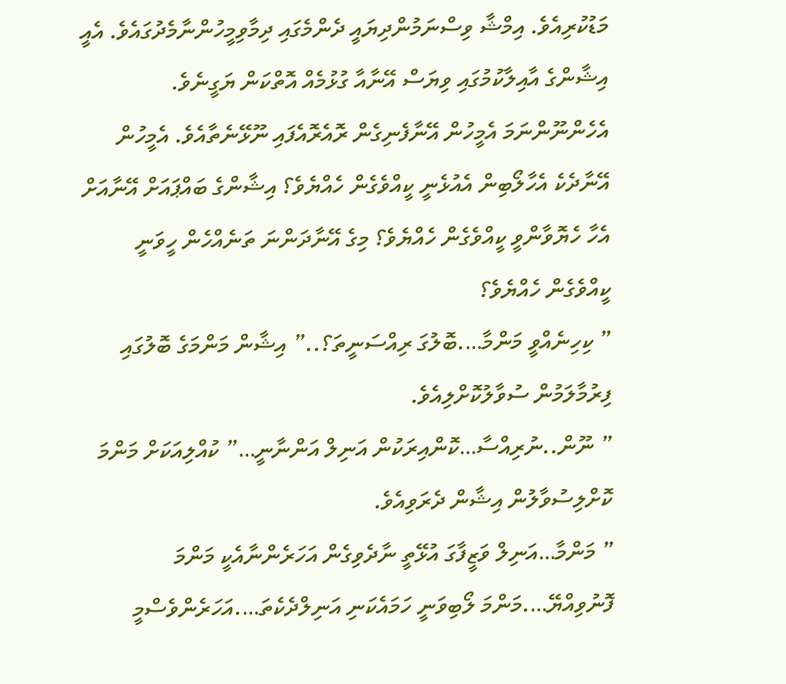މަޑުކުރިއެވެ. އިމްޝާ ވިސްނަމުންދިޔައީ ދެންމެގައި ދިމާވިމީހުންނާމެދުގައެވެ. އެއީ އިޝާންގެ އާއިލާކުމުގައި ވިޔަސް އޭނާއާ ގުޅުމެއް އޮތްކަން ޔަގީނެވެ. އެހެންނޫންނަމަ އެމީހުން އޭނާފެނިގެން ރޮއެރޮއެފައި ނޫޅޭނެތާއެވެ. އެމީހުން އޭނާދެކެ އެހާލޯބިން އެއުޅެނީ ކީއްވެގެން ހެއްޔެވެ؟ އިޝާންގެ ބައްޕައަށް އޭނާއަށް އެހާ ހެޔޮވާންވީ ކީއްވެގެން ހެއްޔެވެ؟ މިގެ އޭނާދަންނަ ތަނެއްހެން ހީވަނީ ކީއްވެގެން ހެއްޔެވެ؟
” ކިހިނެއްވީ މަންމާ….ބޮލުގަ ރިއްސަނީތަ؟..” އިޝާން މަންމަގެ ބޮލުގައި ފިރުމާލަމުން ސުވާލުކޮށްލިއެވެ.
” ނޫން..ނުރިއްސާ…ކޮންއިރަކުން އަނިލް އަންނާނީ…” ކުއްލިއަކަށް މަންމަ ކޮށްލިސުވާލުން އިޝާން ދެރަވިއެވެ.
” މަންމާ…އަނިލް ވަޒީފާގަ އުޅޭތީ ނާދެވިގެން އަހަރެންނާއެކީ މަންމަ ފޮނުވިއްޔޭ….މަންމަ ލޯބިވަނީ ހަމައެކަނި އަނިލްދެކެތަ….އަހަރެންވެސްމީ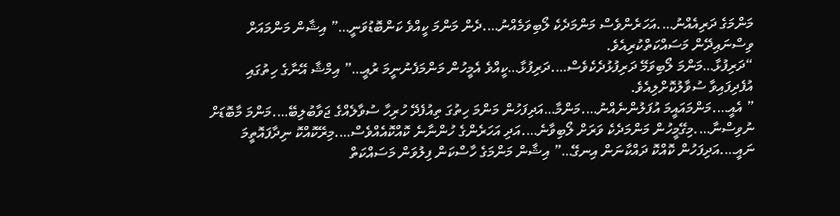މަންމަގެ ދަރިއެއްނު….އަހަރެންވެސް މަންމަދެކެ ލޯބިވަމެއްނު….ދެން މަންމަ ކީއްވެ ކަންބޮޑުވަނީ…” އިޝާން މަންމައަށް ވިސްނައިދޭން މަސައްކަތްކުރިއެވެ.
“ދަރިފުޅާ…މަންމަ ލޯބިވަމޭ ދަރިފުޅުދެކެވެސް….ދަރިފުޅާ…ކީއްވެ އެމީހުން މަންމަފެނުނީމަ ރުއީ…” އިމްޝާ އޭނާގެ ހިތުގައި އުފެދިފައިވާ ސުވާލުކޮށްލިއެވެ.
” އެއީ….މަންމައައީމަ އުފަލުންނެއްނު….މަންމާ…އަދިފަހުން މަންމަ ހިތުގަ ތިއުފެދޭ ހުރިހާ ސުވާލެއްގެ ޖަވާބުލިބޭ….މަންމަ މާބޮޑަށް ނުވިސްނާ….މިގޭމީހުން މަންމަދެކެ ވަރަށް ލޯބިވާނެ….އަދި އަހަރެންގެ ހުންނާނެ ކޮއްކޮއެއްވެސް….މިރޭކޮއްކޮ ނިދާފައޮތީމަ ނައީ….އަދިފަހުން ކޮއްކޮ ދައްކާނަން އިނގޭ…” އިޝާން މަންމަގެ ހާސްކަން ފިލުވަން މަސައްކަތް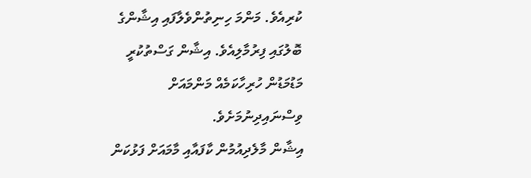ކުރިއެވެ. މަންމަ ހިނިތުންވެލާފައި އިޝާންގެ ބޮލުގައި ފިރުމާލިއެވެ. އިޝާން ގަސްތުކުރީ މަޑުމަޑުން ހުރިހާކަމެއް މަންމައަށް ވިސްނައިދިނުމަށެވެ.
އިޝާން މާލެދިއުމުން ކާފައާއި މާމައަށް ފަޅުކަން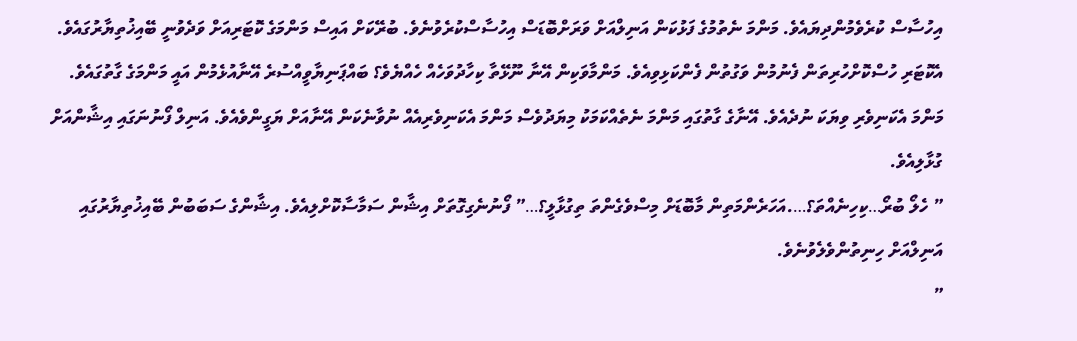އިހުސާސް ކުރެވެމުންދިޔައެވެ. މަންމަ ނެތުމުގެ ފަޅުކަން އަނިލްއަށް ވަރަށްބޮޑަސް އިހުސާސްކުރެވުނެވެ. ބުރޭކަށް އައިސް މަންމަގެ ކޮޓަރިއަށް ވަދެވުނީ ބޭއިޚުތިޔާރުގައެވެ. އެކޮޓަރި ހުސްކޮށްހުރިތަން ފެނުމުން ވަގުތުން ފެންކަޅިވިއެވެ. މަންމާވަކިން އޭނާ ނޫޅޭތާ ކިހާދުވަހެއް ހެއްޔެވެ؟ ބައްޕަނިޔާވީއްސުރެ އޭނާއުޅެމުން އައީ މަންމަގެ ގާތުގައެވެ. މަންމަ އެކަނިވެރި ވިޔަކަ ނުދެއެވެ. އޭނާގެ ގާތުގައި މަންމަ ނެތެއްކަމަކު މިޔަދުވެސް މަންމަ އެކަނިވެރިއެއް ނުވާނެކަން އޭނާއަށް ޔަގީންވެއެވެ. އަނިލް ފޯނުނަގައި އިޝާންއަށް ގުޅާލިއެވެ.
” ހެލޯ ބުރޯ…ކިހިނެއްތަ؟….އަހަރެންމަތިން މާބޮޑަށް މިސްވެގެންތަ ތިގުޅާލީ؟…” ފޯނުނެގިގޮތަށް އިޝާން ސަމާސާކޮށްލިއެވެ. އިޝާންގެ ސަބަބުން ބޭއިޚުތިޔާރުގައި އަނިލްއަށް ހިނިތުންވެލެވުނެވެ.
”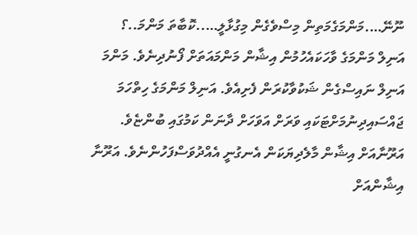ނޫނޭ….މަންމަގެމަތިން މިސްވެގެން މިގުޅާލީ…..ކޮބާތަ މަންމަ..؟ އަނިލް މަންމަގެ ވާހަކައެހުމުން އިޝާން މަންމައަތަށް ފޯނުދިނެވެ. މަންމަ އަނިލް ނައިސްގެން ޝަކުވާކުރަން ފެށިއެވެ. އަނިލް މަންމަގެ ހިތްހަމަ ޖައްސައިދިނުމަށްޓަކައި ވަރަށް އަވަހަށް ދާނަން ކަމުގައި ބުންޏެވެ.
އަރޫނާއަށް އިޝާން މާލެދިޔަކަން އެނގުނީ އެއްދުވަސްފަހުންނެވެ. އަރޫނާ އިޝާންއަށް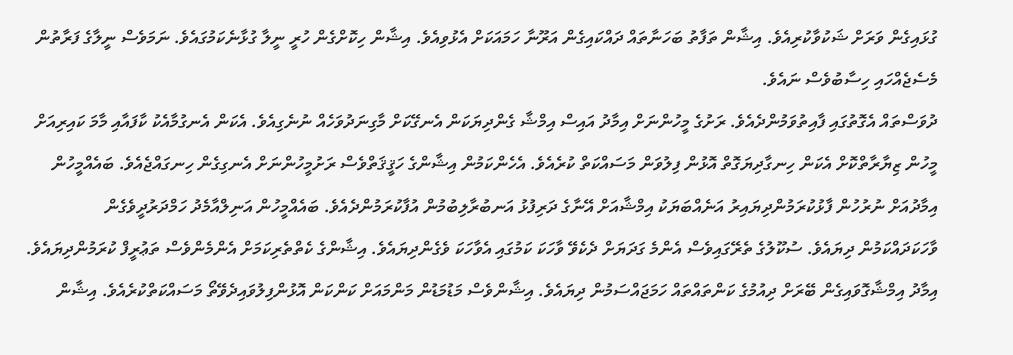ގުޅައިގެން ވަރަށް ޝަކުވާކުރިއެވެ. އިޝާން ތަފާތު ބަހަނާތައް ދައްކައިގެން އަރޫނާ ހަމައަކަށް އެޅުވިއެވެ. އިޝާން ހިކޮށްގެން ހުރީ ނީލާ ގުޅާނެކަމުގައެވެ. ނަމަވެސް ނީލާގެ ފަރާތުން މެސެޖެއްހައި ހިސާބުވެސް ނައެވެ.
ދުވަސްތައް އެގޮތުގައި ފާއިތުވަމުންދެއެވެ. ރަށުގެ މީހުންނަށް އިމާދު އައިސް އިމްޝާ ގެންދިޔަކަން އެނގޭކަށް މާގިނަދުވަހެއް ނުނެގިއެވެ. އެކަން އެނގުމާއެކު ކާފައާއި މާމަ ކައިރިއަށް މީހުން ޒިޔާރާތްކޮށް އެކަން ހިނގާދިޔަގޮތް އޮޅުން ފިލުވަން މަސައްކަތް ކުރެއެވެ. އެހެންކަމުން އިޝާންގެ ހަޤީޤަތްވެސް ރަށުމީހުންނަށް އެނގިގެން ހިނގައްޖެއެވެ. ބައެއްމީހުން އިމާދުއަށް ނުރުހުން ފާޅުކުރަމުންދިޔައިރު އަނެއްބަޔަކު އިމްޝާއަށް އޭނާގެ ދަރިފުޅު އަނބުރާލިބުމުން އުފާކުރަމުންދެއެވެ. ބައެއްމީހުން އަނިލްއާމެދު ހަމްދަރުދީވެގެން ވާހަކަދައްކަމުން ދިޔައެވެ. ސުކޫލުގެ ތެރޭގައިވެސް އެންމެ ގަދަޔަށް ދެކެވޭ ވާހަކަ ކަމުގައި އެވާހަކަ ވެގެންދިޔައެވެ. އިޝާންގެ ކެތްތެރިކަމަށް އެންމެންވެސް ތަޢުރީފް ކުރަމުންދިޔައެވެ.
އިމާދު އިމްޝާގޮވައިގެން ބޭރަށް ދިއުމުގެ ކަންތައްތައް ހަމަޖައްސަމުން ދިޔައެވެ. އިޝާންވެސް މަޑުމަޑުން މަންމައަށް ކަންކަން އޮޅުންފިލުވައިދެވޭތޯ މަސައްކަތްކުރެއެވެ. އިޝާން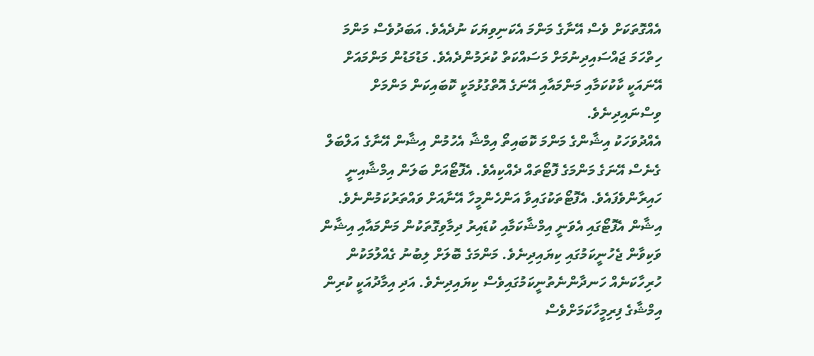އެއްގޮތަކަށް ވެސް އޭނާގެ މަންމަ އެކަނިވިޔަކަ ނުދެއެވެ. އަބަދުވެސް މަންމަ ހިތްހަމަ ޖައްސައިދިނުމަށް މަސައްކަތް ކުރަމުންދެއެވެ. މަޑުމަޑުން މަންމައަށް އޭނައަކީ ކާކުކަމާއި މަންމައާއި އޭނަގެ އޮތްގުޅުމަކީ ކޮބައިކަން މަންމަށް ވިސްނައިދިނެވެ.
އެއްދުވަހަކު އިޝާންގެ މަންމަ ކޮބައިތޯ އިމްޝާ އެހުމުން އިޝާން އޭނާގެ އަލްބަލް ގެނެސް އޭނަގެ މަންމަގެ ފޮޓޯތައް ދެއްކިއެވެ. އެފޮޓޯއަށް ބަލަން އިމްޝާއިނީ ހައިރާންވެފައެވެ. އެފޮޓޯތަކުގައިވާ އަންހެންމީހާ އޭނާއަށް ވައްތަރުކަމުންނެވެ. އިޝާން އެފޮޓޯގައި އެވަނީ އިމްޝާކަމާއި ކުޑައިރު ދިމާވިގޮތަކުން މަންމައާއި އިޝާން ވަކިވާން ޖެހުނީކަމުގައި ކިޔައިދިނެވެ. މަންމަގެ ބޮލަށް ލިބުނު ގެއްލުމަކުން ހުރިހާކަނެއް ހަނދާންނެތުނީކަމުގައިވެސް ކިޔައިދިނެވެ. އަދި އިމާދުއަކީ ކުރިން އިމްޝާގެ ފިރިމީހާކަމަށްވެސް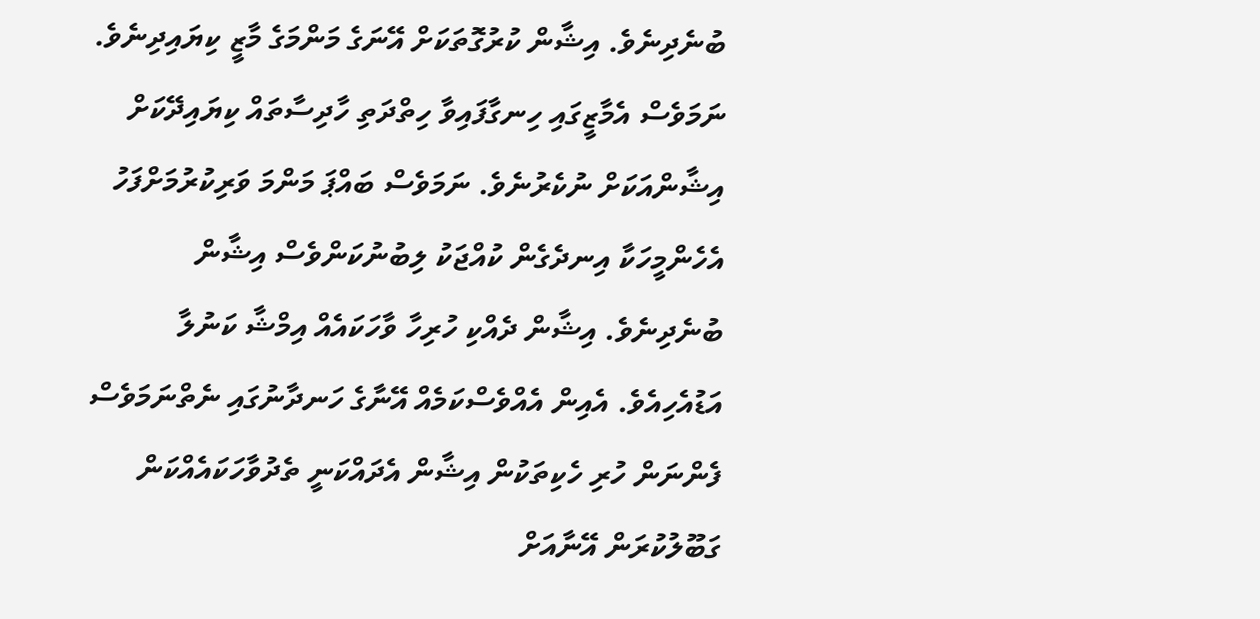ބުނެދިނެވެ. އިޝާން ކުރުގޮތަކަށް އޭނަގެ މަންމަގެ މާޒީ ކިޔައިދިނެވެ. ނަމަވެސް އެމާޒީގައި ހިނގާފައިވާ ހިތްދަތި ހާދިސާތައް ކިޔައިދޭކަށް އިޝާންއަކަށް ނުކެރުނެވެ. ނަމަވެސް ބައްޕަ މަންމަ ވަރިކުރުމަށްފަހު އެހެންމީހަކާ އިނދެގެން ކުއްޖަކު ލިބުނުކަންވެސް އިޝާން ބުނެދިނެވެ. އިޝާން ދެއްކި ހުރިހާ ވާހަކައެއް އިމްޝާ ކަނުލާ އަޑުއެހިއެވެ. އެއިން އެއްވެސްކަމެއް އޭނާގެ ހަނދާނުގައި ނެތްނަމަވެސް ފެންނަން ހުރި ހެކިތަކުން އިޝާން އެދައްކަނީ ތެދުވާހަކައެއްކަން ގަބޫލުކުރަން އޭނާއަށް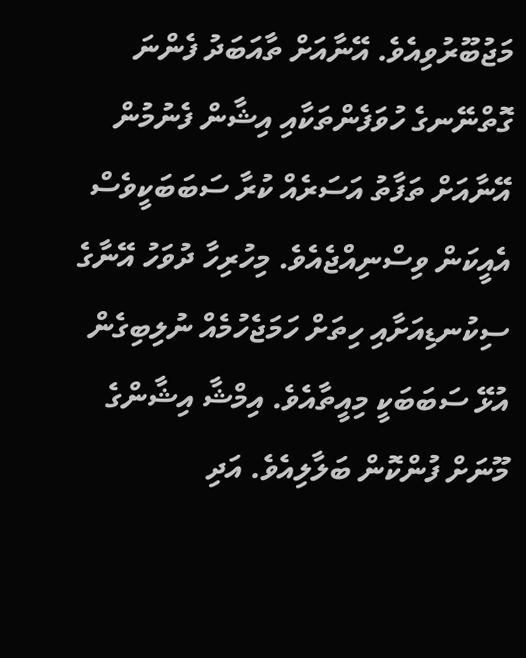މަޖުބޫރުވިއެވެ. އޭނާއަށް ތާއަބަދު ފެންނަ ގޮތްނޭނގެ ހުވަފެންތަކާއި އިޝާން ފެނުމުން އޭނާއަށް ތަފާތު އަސަރެއް ކުރާ ސަބަބަކީވެސް އެއީކަން ވިސްނިއްޖެއެވެ. މިހުރިހާ ދުވަހު އޭނާގެ ސިކުނޑިއަށާއި ހިތަށް ހަމަޖެހުމެއް ނުލިބިގެން އުޅޭ ސަބަބަކީ މިއީތާއެވެ. އިމްޝާ އިޝާންގެ މޫނަށް ފުންކޮން ބަލާލިއެވެ. އަދި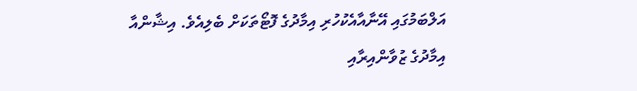އަލްބަމުގައި އޭނާއާއެކުހުރި އިމާދުގެ ފޮޓޯތަކަށް ބެލިއެވެ. އިޝާންއާ އިމާދުގެ ޒުވާންއިރާއި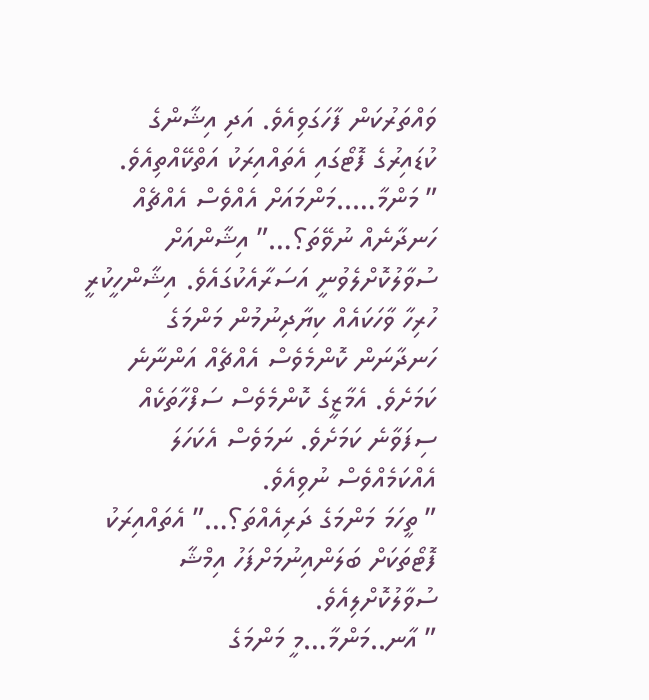ވައްތަރުކަން ފާހަގަވިއެވެ. އަދި އިޝާންގެ ކުޑައިރުގެ ފޮޓޯގައި އެތައްއިރަކު އަތްކޭއްތިއެވެ.
” މަންމާ…..މަންމައަށް އެއްވެސް އެއްޗެއް ހަނދާނެއް ނުވޭތަ؟…” އިޝާންއަށް ސުވާލުކޮށްލެވުނީ އަސަރާއެކުގައެވެ. އިޝާންހީކުރީ ހުރިހާ ވާހަކައެއް ކިޔާދިނުމުން މަންމަގެ ހަނދާނަން ކޮންމެވެސް އެއްޗެއް އަންނާނެ ކަމަށެވެ. އެމާޒީގެ ކޮންމެވެސް ސަފްހާތަކެއް ސިފަވާނެ ކަމަށެވެ. ނަމަވެސް އެކަހަލަ އެއްކަމެއްވެސް ނުވިއެވެ.
” ތީހަމަ މަންމަގެ ދަރިއެއްތަ؟…” އެތައްއިރަކު ފޮޓޯތަކަށް ބަލަންއިނުމަށްފަހު އިމްޝާ ސުވާލުކޮށްލިއެވެ.
” އާނ..މަންމާ…މީ މަންމަގެ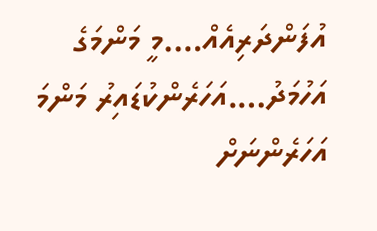އުފަންދަރިއެއް….މީ މަންމަގެ އަހުމަދު….އަހަރެންކުޑައިރު މަންމަ އަހަރެންނަށް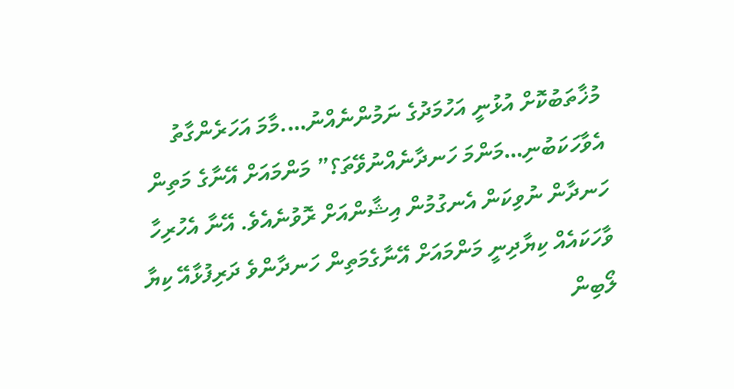މުޚާތަބުކޮށް އުޅުނީ އަހުމަދުގެ ނަމުންނެއްނު….މާމަ އަހަރެންގާތު އެވާހަކަބުނި…މަންމަ ހަނދާނެއްނުވޭތަ؟” މަންމައަށް އޭނާގެ މަތިން ހަނދާން ނުވިކަން އެނގުމުން އިޝާންއަށް ރޮވުނެއެވެ. އޭނާ އެހުރިހާ ވާހަކައެއް ކިޔާދިނީ މަންމައަށް އޭނާގެމަތިން ހަނދާންވެ ދަރިފުޅާއޭ ކިޔާ ލޯބިން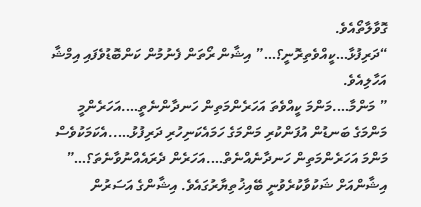ގޮވާލާތޯއެވެ.
“ދަރިފުޅާ…ކީއްވެތިރޮނީ؟…” އިޝާން ރޯތަން ފެނުމުން ކަންބޮޑުވެފައި އިމްޝާ އަހާލިއެވެ.
” މަންމާ….މަންމަ ކީއްވެތަ އަހަރެންމަތިން ހަނދާންނެތީ….އަހަރެންމީ މަންމަގެ ބަނޑުން އުފަންކުރި މަންމަގެ ހަމައެކަނިހުރި ދަރިފުޅު…..އެކަމަކުވެސް މަންމަ އަހަރެންމަތިން ހަނދާނެއްނެތް….އަހަރެން ދެރައެއްނުވާނެތަ؟…” އިޝާންއަށް ޝަކުވާކުރެވުނީ ބޭއިޚުތިޔާރުގައެވެ. އިޝާންގެ އަސަރުން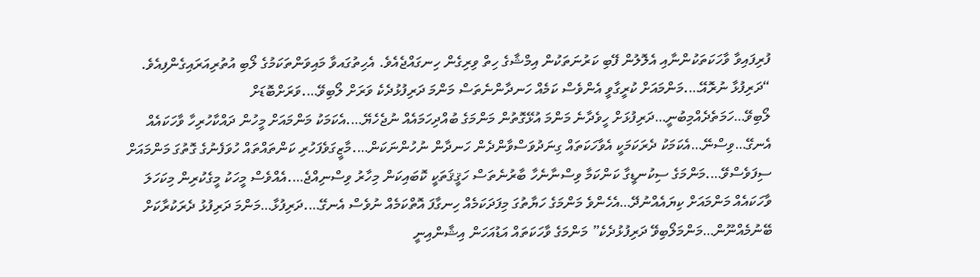ފުރިފައިވާ ވާހަކަތަކުންނާއި އެލޮލުން ފޭބި ކަރުނަތަކުން އިމްޝާގެ ހިތް ވިރިގެން ހިނގައްޖެއެވެ. އެހިތުގައވާ މައިވަންތަކަމުގެ ލޯބި އުތުރިއަރައިގެންފިއެވެ.
“ދަރިފުޅާ ނުރޮއޭ….މަންމައަށް ކުރީގާވީ އެންވެސް ކަމެއް ހަނދާންނެތަސް މަންމަ ދަރިފުޅުދެކެ ވަރަށް ލޯބިވޭ….ވަރަށްބޮޑަށް ލޯބިވޭ…ހަމަތެދެއްމިބުނީ…ދަރިފުޅަށް ހީވެދާނެ މަންމަ އުޅޭގޮތުން މަންމަގެ ބުއްދިހަމައެއް ނުޖެހެޔޭ….އެކަމަކު މަންމައަށް މީހުން ދައްކާހުރިހާ ވާހަކައެއް އެނގޭ…ވިސްނޭ…އެކަމަކު ދެރަކަމަކީ އެވާހަކަތައް ގިނަދުވަސްވާންދެން ހަނދާން ނުހުންނަކަން….މާޒީގަވެފަހުރި ކަންތައްތައް ހުވަފެނުގެ ގޮތުގަ މަންމައަށް ސިފަވެސްވޭ….މަންމަގެ ސިކުނޑީގާ ކަންކަމާ ވިސްނާނެހާ ބާރުނެތަސް ހަޤީޤަތަކީ ކޮބައިކަން މިހާރު ވިސްނިއްޖެ….އެއްވެސް މީހަކު މީގެކުރިން މިކަހަލަ ވާހަކައެއް މަންމައަށް ކިޔައެއްނުދޭ…އެހެންވެ މަންމަގެ ހަޔާތުގަ މިފަދަކަމެއް ހިނގާފަ އޮތްކަމެއް ނުވެސް އެނގޭ….ދަރިފުޅާ…މަންމަ ދަރިފުޅު ދެރަކުރާކަށް ބޭނުމެއްނޫން…މަންމަލޯބިވޭ ދަރިފުޅުދެކެ” މަންމަގެ ވާހަކަތައް އަޑުއަހަން އިޝާންއިނީ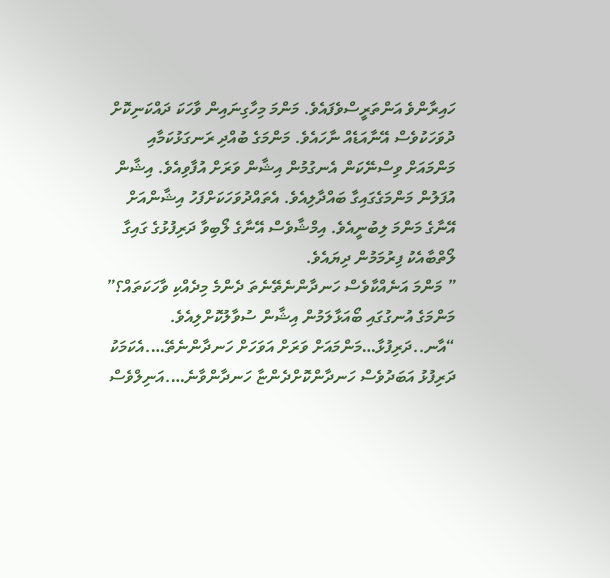ހައިރާންވެ އަންތަރީސްވެފައެވެ. މަންމަ މިހާގިނައިން ވާހަކަ ދައްކަނިކޮށް ދުވަހަކުވެސް އޭނާއަޑެއް ނާހައެވެ. މަންމަގެ ބުއްދި ރަނގަޅުކަމާއި މަންމައަށް ވިސްނޭކަން އެނގުމުން އިޝާން ވަރަށް އުފާވިއެވެ. އިޝާން އުފަލުން މަންމަގެގައިގާ ބައްދާލިއެވެ. އެތައްދުވަހަކަށްފަހު އިޝާންއަށް އޭނާގެ މަންމަ ލިބުނީއެވެ. އިމްޝާވެސް އޭނާގެ ލޯބިވާ ދަރިފުޅުގެ ގައިގާ ލޯތްބާއެކު ފިރުމަމުން ދިޔައެވެ.
” މަންމަ އަނެއްކާވެސް ހަނދާންނެތޭނެތަ ދެންމެ މިދެއްކި ވާހަކަތައް؟” މަންމަގެ އުނގުގައި ބޯއަޅާލަމުން އިޝާން ސުވާލުކޮށްލިއެވެ.
“އާނ..ދަރިފުޅާ…މަންމައަށް ވަރަށް އަވަހަށް ހަނދާންނެތޭ….އެކަމަކު ދަރިފުޅު އަބަދުވެސް ހަނދާންކޮށްދެންޏާ ހަނދާންވާނެ….އަނިލްވެސް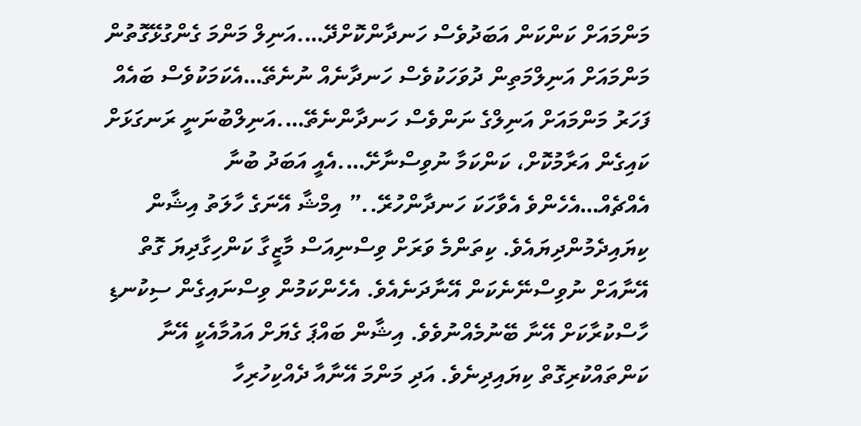މަންމައަށް ކަންކަން އަބަދުވެސް ހަނދާންކޮށްދޭ….އަނިލް މަންމަ ގެންގުޅޭގޮތުން މަންމައަށް އަނިލްމަތިން ދުވަހަކުވެސް ހަނދާނެއް ނުނެތޭ…އެކަމަކުވެސް ބައެއް ފަހަރު މަންމައަށް އަނިލްގެ ނަންވެސް ހަނދާންނެތޭ….އަނިލްބުނަނީ ރަނގަޅަށް ކައިގެން އަރާމުކޮށް، ކަންކަމާ ނުވިސްނާށޭ….އެއީ އަބަދު ބުނާ އެއްޗެއް…އެހެންވެ އެވާހަކަ ހަނދާންހުރޭ..” އިމްޝާ އޭނަގެ ހާލަތު އިޝާން ކިޔައިދެމުންދިޔައެވެ. ކިތަންމެ ވަރަށް ވިސްނިއަސް މާޒީގާ ކަންހިގާދިޔަ ގޮތް އޭނާއަށް ނުވިސްނޭނެކަން އޭނާދަނެއެވެ. އެހެންކަމުން ވިސްނައިގެން ސިކުނޑި ހާސްކުރާކަށް އޭނާ ބޭނުމެއްނުވެވެ. އިޝާން ބައްޕަ ގެޔަށް އައުމާއެކީ އޭނާ ކަންތައްކުރިގޮތް ކިޔައިދިނެވެ. އަދި މަންމަ އޭނާއާ ދެއްކިހުރިހާ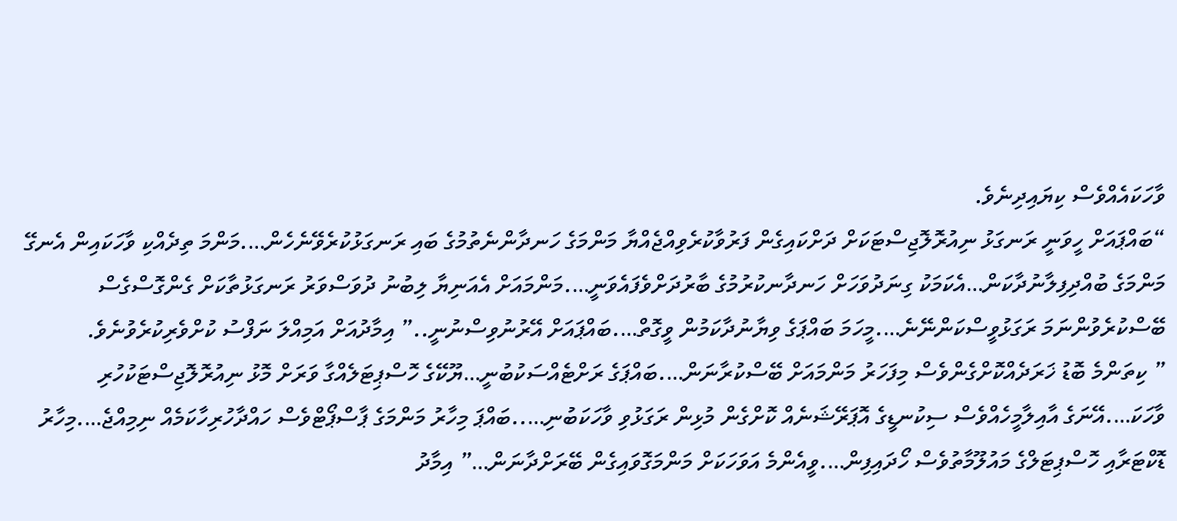ވާހަކައެއްވެސް ކިޔައިދިނެވެ.
“ބައްޕައަށް ހީވަނީ ރަނގަޅު ނިއުރޮލޮޖިސްޓަކަށް ދަށްކައިގެން ފަރުވާކުރެވިއްޖެއްޔާ މަންމަގެ ހަނދާންނެތުމުގެ ބައި ރަނގަޅުކުރެވޭނެހެން….މަންމަ ތިދެއްކި ވާހަކައިން އެނގޭ މަންމަގެ ބުއްދިފިލާނުދާކަން…އެކަމަކު ގިނަދުވަހަށް ހަނދާނކުރުމުގެ ބާރުދަށްވެފައެވަނީ….މަންމައަށް އެއަނިޔާ ލިބުނު ދުވަސްވަރު ރަނގަޅުތާކަށް ގެންގޮސްގެސް ބޭސްކުރެވުންނަމަ ރަގަޅުވީސްކަންނޭނެ….މީހަމަ ބައްޕަގެ ވިޔާނުދާކަމުން ވީގޮތް….ބައްޕައަށް އޭރުނުވިސްނުނީ..” އިމާދުއަށް އަމިއްލަ ނަފްސު ކުށްވެރިކުރެވުނެވެ.
” ކިތަންމެ ބޮޑު ޚަރަދެއްކޮށްގެންވެސް މިފަހަރު މަންމައަށް ބޭސްކުރާނަން….ބައްޕަގެ ރަށްޓެއްސަކުބުނީ…ޔޫކޭގެ ހޮސްޕިޓަލެއްގާ ވަރަށް މޮޅު ނިއުރޮލޮޖިސްޓަކުހުރި ވާހަކަ….އޭނަގެ އާއިލާމީހެއްވެސް ސިކުނޑީގެ އޮޕަރޭޝަނެއް ކޮށްގެން މުޅިން ރަގަޅުވި ވާހަކަބުނި…..ބައްޕަ މިހާރު މަންމަގެ ޕާސްޕޯޓްވެސް ހައްދާހުރިހާކަމެއް ނިމިއްޖެ….މިހާރު ޑޮކްޓަރާއި ހޮސްޕިޓަލްގެ މައުލޫމާތުވެސް ހޯދައިފިން….ވީއެންމެ އަވަހަކަށް މަންމަގޮވައިގެން ބޭރަށްދާނަން…” އިމާދު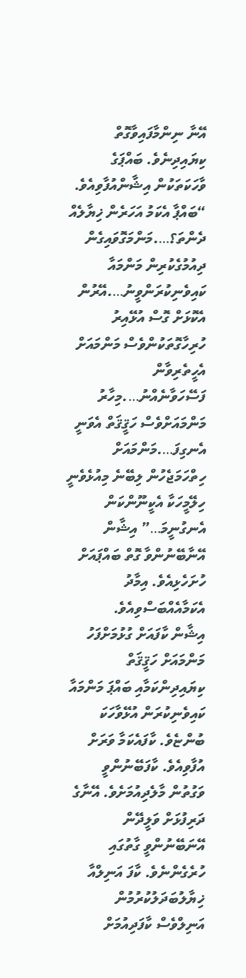އޭނާ ނިންމާފައިވާގޮތް ކިޔައިދިނެވެ. ބައްޕަގެ ވާހަކަތަކުން އިޝާންއުފާވިއެވެ.
“ބައްޕާ އެކަމު އަހަރެން ޚިޔާލެއް ދެންތަ؟….މަންމަގޮވައިގެން ދިއުމުގެކުރިން މަންމައާ ކައިވެނިކުރަންވީނު….އޭރުން އެކޮޅަށް ގޮސް އުޅޭއިރު ހުރިހާގޮތަކުންވެސް މަންމައަށް އެހީތެރިވާން ފަސޭހަވާނެއްނު….މިހާރު މަންމައަށްވެސް ހަޤީޤަތް އެވަނީ އެނގިފަ….މަންމައަށް ހިތްހަމަޖެހުން ލިބޭނެ މިއުޅެވެނީ ހިލޭމީހަކާ އެކީނޫންކަން އެނގުނީމަ…” އިޝާން އޭނާބޭނުންވާ ގޮތް ބައްޕައަށް ހުށަހެޅިއެވެ. އިމާދު އެކަމާއެއްބަސްވިއެވެ.
އިޝާން ކާފައަށް ގުޅުމަށްފަހު މަންމައަށް ހަޤީޤަތް ކިޔައިދިންކަމާއި ބައްޕަ މަންމައާ ކައިވެނިކުރަން އުޅޭވާހަކަ ބުންޏެވެ. ކާފައެކަމާ ވަރަށް އުފާވިއެވެ. ކާފަބޭނުންވީ ވަގުތުން މާލެދިއުމަށެވެ. އޭނާގެ ދަރިފުޅަށް ވަލީދޭން އޭނަބޭނުންވީ ގާތުގައި ހުރެގެންނެވެ. ކާފަ އަނިލްއާ ޚިޔާލުބަދަލުކުރުމުން އަނިލްވެސް ކާފަދިއުމަށް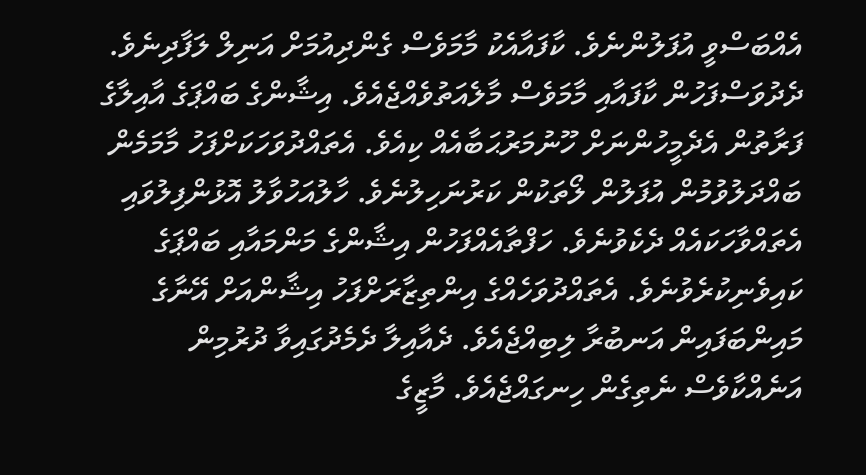އެއްބަސްވީ އުފަލުންނެވެ. ކާފައާއެކު މާމަވެސް ގެންދިއުމަށް އަނިލް ލަފާދިނެވެ.
ދެދުވަސްފަހުން ކާފައާއި މާމަވެސް މާލެއަތުވެއްޖެއެވެ. އިޝާންގެ ބައްޕަގެ އާއިލާގެ ފަރާތުން އެދެމީހުންނަށް ހޫނުމަރުޙަބާއެއް ކިއެވެ. އެތައްދުވަހަކަށްފަހު މާމަމެން ބައްދަލުވުމުން އުފަލުން ލޯތަކުން ކަރުނަހިލުނެވެ. ހާލުއަހުވާލު އޮޅުންފިލުވައި އެތައްވާހަކައެއް ދެކެވުނެވެ. ހަފްތާއެއްފަހުން އިޝާންގެ މަންމައާއި ބައްޕަގެ ކައިވެނިކުރެވުނެވެ. އެތައްދުވަހެއްގެ އިންތިޒާރަށްފަހު އިޝާންއަށް އޭނާގެ މައިންބަފައިން އަނބުރާ ލިބިއްޖެއެވެ. ދެއާއިލާ ދެމެދުގައިވާ ދުރުމިން އަނެއްކާވެސް ނެތިގެން ހިނގައްޖެއެވެ. މާޒީގެ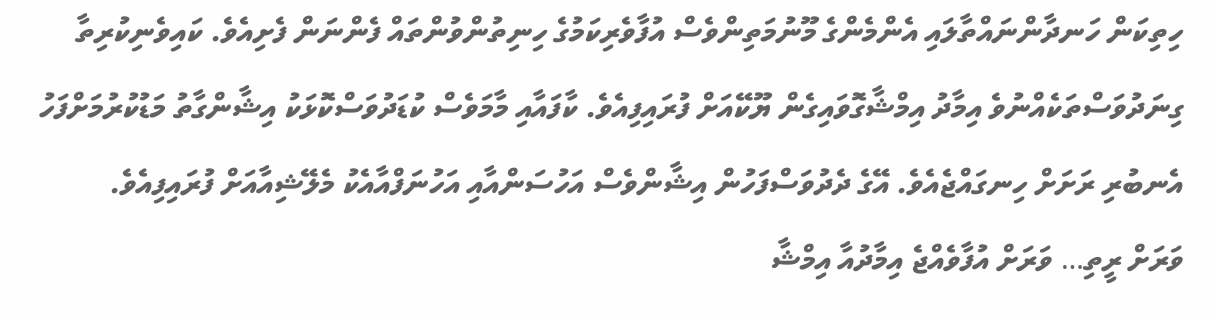ހިތިކަން ހަނދާންނައްތާލައި އެންމެންގެ މޫނުމަތިންވެސް އުފާވެރިކަމުގެ ހިނިތުންވުންތައް ފެންނަން ފެށިއެވެ. ކައިވެނިކުރިތާ ގިނަދުވަސްތަކެއްނުވެ އިމާދު އިމްޝާގޮވައިގެން ޔޫކޭއަށް ފުރައިފިއެވެ. ކާފައާއި މާމަވެސް ކުޑަދުވަސްކޮޅަކު އިޝާންގާތު މަޑުކުރުމަށްފަހު އެނބުރި ރަށަށް ހިނގައްޖެއެވެ. އޭގެ ދެދުވަސްފަހުން އިޝާންވެސް އަހުސަންއާއި އަހުނަފްއާއެކު މެލޭޝިއާއަށް ފުރައިފިއެވެ.
ވަރަށް ރީތި… ވަރަށް އުފާވެއްޖެ އިމާދުއާ އިމްޝާ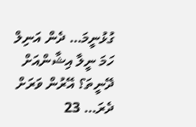ގުޅުނީމަ… ދެން އަނިލް ހަމަ ނީލާ އިޝާންއަށް ދޭނީތަ؟ އޭރުން ވަރަށް ދެރަ… 23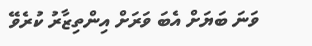ވަނަ ބަޔަށް އެބަ ވަރަށް އިންތިޒާރު ކުރެވޭ